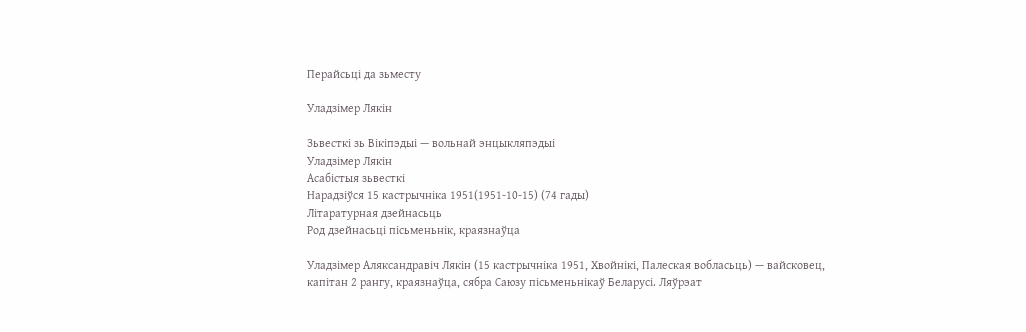Перайсьці да зьместу

Уладзімер Лякін

Зьвесткі зь Вікіпэдыі — вольнай энцыкляпэдыі
Уладзімер Лякін
Асабістыя зьвесткі
Нарадзіўся 15 кастрычніка 1951(1951-10-15) (74 гады)
Літаратурная дзейнасьць
Род дзейнасьці пісьменьнік, краязнаўца

Уладзімер Аляксандравіч Лякін (15 кастрычніка 1951, Хвойнікі, Палеская вобласьць) — вайсковец, капітан 2 рангу, краязнаўца, сябра Саюзу пісьменьнікаў Беларусі. Ляўрэат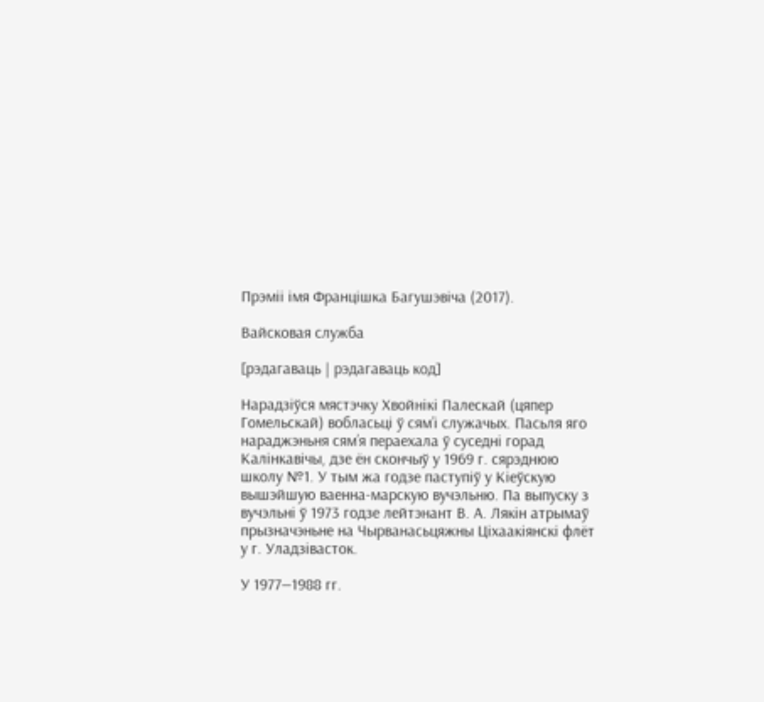Прэміі імя Францішка Багушэвіча (2017).

Вайсковая служба

[рэдагаваць | рэдагаваць код]

Нарадзіўся мястэчку Хвойнікі Палескай (цяпер Гомельскай) вобласьці ў сям’і служачых. Пасьля яго нараджэньня сям’я пераехала ў суседні горад Калінкавічы, дзе ён скончыў у 1969 г. сярэднюю школу №1. У тым жа годзе паступіў у Кіеўскую вышэйшую ваенна-марскую вучэльню. Па выпуску з вучэльні ў 1973 годзе лейтэнант В. А. Лякін атрымаў прызначэньне на Чырванасьцяжны Ціхаакіянскі флёт у г. Уладзівасток.

У 1977—1988 гг.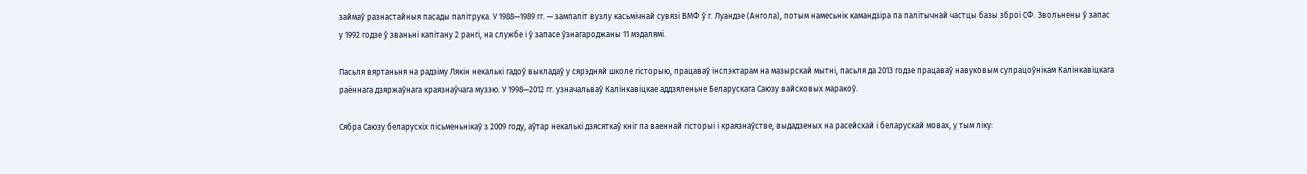займаў разнастайныя пасады палітрука. У 1988—1989 гг. — зампаліт вузлу касьмічнай сувязі ВМФ ў г. Луандзе (Ангола), потым намесьнік камандзіра па палітычнай частцы базы зброі СФ. Звольнены ў запас у 1992 годзе ў званьні капітану 2 рангі, на службе і ў запасе ўзнагароджаны 11 мэдалямі.

Пасьля вяртаньня на радзіму Лякін некалькі гадоў выкладаў у сярэдняй школе гісторыю, працаваў інспэктарам на мазырскай мытні, пасьля да 2013 годзе працаваў навуковым супрацоўнікам Калінкавіцкага раённага дзяржаўнага краязнаўчага музэю. У 1998—2012 гг. узначальваў Калінкавіцкае аддзяленьне Беларускага Саюзу вайсковых маракоў.

Сябра Саюзу беларускіх пісьменьнікаў з 2009 году, аўтар некалькі дзясяткаў кніг па ваеннай гісторыі і краязнаўстве, выдадзеных на расейскай і беларускай мовах, у тым ліку: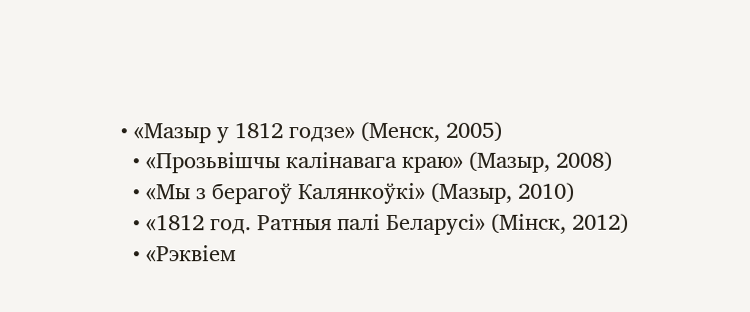• «Мазыр у 1812 годзе» (Менск, 2005)
  • «Прозьвішчы калінавага краю» (Мазыр, 2008)
  • «Мы з берагоў Калянкоўкі» (Мазыр, 2010)
  • «1812 год. Ратныя палі Беларусі» (Мінск, 2012)
  • «Рэквіем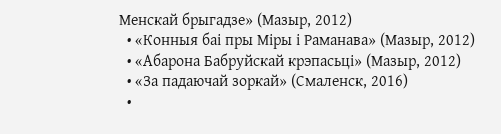Менскай брыгадзе» (Мазыр, 2012)
  • «Конныя баі пры Міры і Раманава» (Мазыр, 2012)
  • «Абарона Бабруйскай крэпасьці» (Мазыр, 2012)
  • «За падаючай зоркай» (Смаленск, 2016)
  •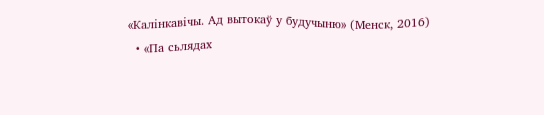«Калінкавічы. Ад вытокаў у будучыню» (Менск, 2016)
  • «Па сьлядах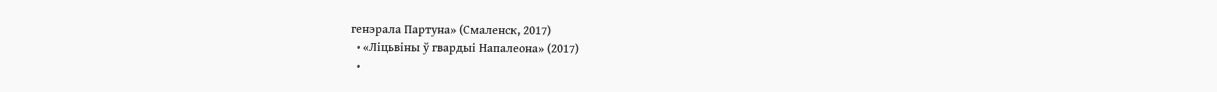генэрала Партуна» (Смаленск, 2017)
  • «Ліцьвіны ў гвардыі Напалеона» (2017)
  •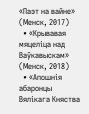«Паэт на вайне» (Менск, 2017)
  • «Крывавая мяцеліца над Ваўкавыскам» (Менск, 2018)
  • «Апошнія абаронцы Вялікага Княства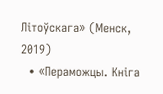Літоўскага» (Менск, 2019)
  • «Пераможцы. Кніга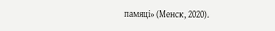памяці» (Менск, 2020).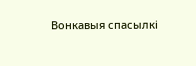Вонкавыя спасылкі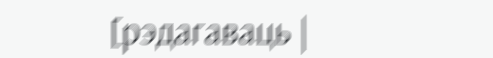[рэдагаваць |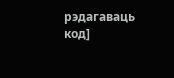рэдагаваць код]